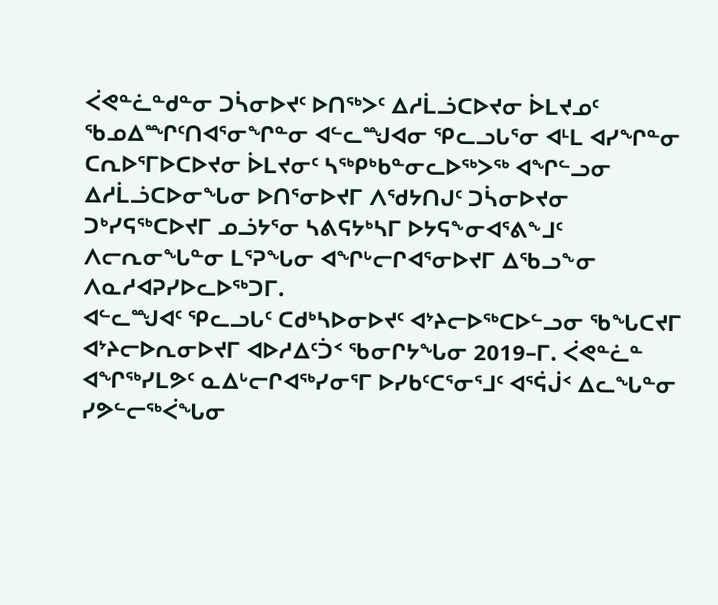ᐹᕙᓐᓛᓐᑯᓐᓂ ᑐᓵᓂᐅᔪᑦ ᐅᑎᖅᐳᑦ ᐃᓱᒫᓘᑕᐅᔪᓂ ᐆᒪᔪᓄᑦ
ᖃᓄᐃᙱᑦᑎᐊᕐᓂᖏᓐᓂ ᐊᓪᓚᙳᐊᓂ ᕿᓚᓗᒐᕐᓂ ᐊᒻᒪ ᐊᓯᖏᓐᓂ ᑕᕆᐅᕐᒥᐅᑕᐅᔪᓂ ᐆᒪᔪᓂᑦ ᓴᖅᑭᒃᑲᓐᓂᓚᐅᖅᐳᖅ ᐊᖏᓪᓗᓂ ᐃᓱᒫᓘᑕᐅᓂᖓᓂ ᐅᑎᕐᓂᐅᔪᒥ ᐱᖁᔭᑎᒍᑦ ᑐᓵᓂᐅᔪᓂ ᑐᒃᓯᕋᖅᑕᐅᔪᒥ ᓄᓘᔭᕐᓂ ᓴᕕᕋᔭᒃᓴᒥ ᐅᔭᕋᖕᓂᐊᕐᕕᖕᒧᑦ ᐱᓕᕆᓂᖓᓐᓂ ᒪᕐᕈᖓᓂ ᐊᖏᒡᓕᒋᐊᕐᓂᐅᔪᒥ ᐃᖃᓗᖕᓂ ᐱᓇᓱᐊᕈᓯᐅᓚᐅᖅᑐᒥ.
ᐊᓪᓚᙳᐊᑦ ᕿᓚᓗᒐᑦ ᑕᑯᒃᓴᐅᓂᐅᔪᑦ ᐊᔾᔨᓕᐅᖅᑕᐅᓪᓗᓂ ᖃᖓᑕᔪᒥ ᐊᔾᔨᓕᐅᕆᓂᐅᔪᒥ ᐊᐅᓱᐃᑦᑑᑉ ᖃᓂᒋᔭᖓᓂ 2019–ᒥ. ᐹᕙᓐᓛᓐ ᐊᖏᖅᓯᒪᕗᑦ ᓇᐃᒡᓕᒋᐊᖅᓯᓂᕐᒥ ᐅᓯᑲᑦᑕᕐᓂᕐᒧᑦ ᐊᕐᕌᒎᑉ ᐃᓚᖓᓐᓂ ᓯᕗᓪᓕᖅᐹᖓᓂ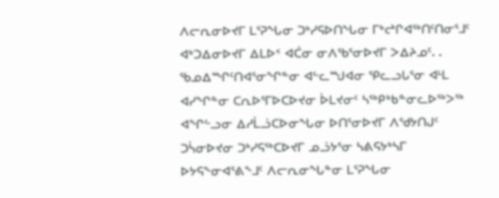ᐱᓕᕆᓂᐅᔪᒥ ᒪᕐᕈᖓᓂ ᑐᒃᓯᕋᐅᑎᖓᓂ ᒥᒃᖠᒋᐊᖅᑎᑦᑎᓂᕐᒧᑦ ᐊᒃᑐᐃᓂᐅᔪᒥ ᐃᒪᐅᑉ ᐊᑖᓂ ᓂᐱᖃᕐᓂᐅᔪᒥ ᐳᐃᔨᓄᑦ. .
ᖃᓄᐃᙱᑦᑎᐊᕐᓂᖏᓐᓂ ᐊᓪᓚᙳᐊᓂ ᕿᓚᓗᒐᕐᓂ ᐊᒻᒪ ᐊᓯᖏᓐᓂ ᑕᕆᐅᕐᒥᐅᑕᐅᔪᓂ ᐆᒪᔪᓂᑦ ᓴᖅᑭᒃᑲᓐᓂᓚᐅᖅᐳᖅ ᐊᖏᓪᓗᓂ ᐃᓱᒫᓘᑕᐅᓂᖓᓂ ᐅᑎᕐᓂᐅᔪᒥ ᐱᖁᔭᑎᒍᑦ ᑐᓵᓂᐅᔪᓂ ᑐᒃᓯᕋᖅᑕᐅᔪᒥ ᓄᓘᔭᕐᓂ ᓴᕕᕋᔭᒃᓴᒥ ᐅᔭᕋᖕᓂᐊᕐᕕᖕᒧᑦ ᐱᓕᕆᓂᖓᓐᓂ ᒪᕐᕈᖓᓂ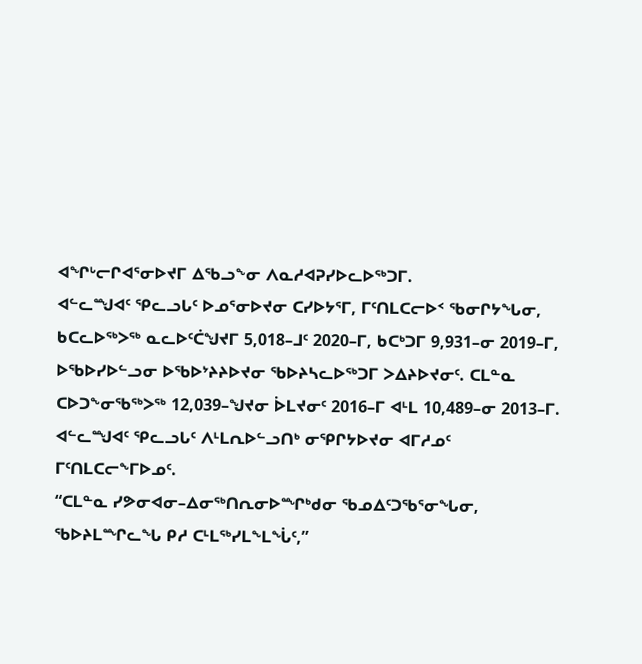ᐊᖏᒡᓕᒋᐊᕐᓂᐅᔪᒥ ᐃᖃᓗᖕᓂ ᐱᓇᓱᐊᕈᓯᐅᓚᐅᖅᑐᒥ.
ᐊᓪᓚᙳᐊᑦ ᕿᓚᓗᒐᑦ ᐅᓄᕐᓂᐅᔪᓂ ᑕᓯᐅᔭᕐᒥ, ᒥᑦᑎᒪᑕᓕᐅᑉ ᖃᓂᒋᔭᖓᓂ, ᑲᑕᓚᐅᖅᐳᖅ ᓇᓚᐅᑦᑖᖑᔪᒥ 5,018–ᒧᑦ 2020–ᒥ, ᑲᑕᒃᑐᒥ 9,931–ᓂ 2019–ᒥ, ᐅᖃᐅᓯᐅᓪᓗᓂ ᐅᖃᐅᔾᔨᔨᐅᔪᓂ ᖃᐅᔨᓴᓚᐅᖅᑐᒥ ᐳᐃᔨᐅᔪᓂᑦ. ᑕᒪᓐᓇ ᑕᐅᑐᖕᓂᖃᖅᐳᖅ 12,039–ᖑᔪᓂ ᐆᒪᔪᓂᑦ 2016–ᒥ ᐊᒻᒪ 10,489–ᓂ 2013–ᒥ. ᐊᓪᓚᙳᐊᑦ ᕿᓚᓗᒐᑦ ᐱᒻᒪᕆᐅᓪᓗᑎᒃ ᓂᕿᒋᔭᐅᔪᓂ ᐊᒥᓱᓄᑦ ᒥᑦᑎᒪᑕᓕᖕᒥᐅᓄᑦ.
“ᑕᒪᓐᓇ ᓯᕗᓂᐊᓂ–ᐃᓂᖅᑎᕆᓂᐅᙱᒃᑯᓂ ᖃᓄᐃᑦᑐᖃᕐᓂᖓᓂ, ᖃᐅᔨᒪᙱᓚᖓ ᑭᓱ ᑕᒻᒪᖅᓯᒪᖕᒪᖔᑦ,”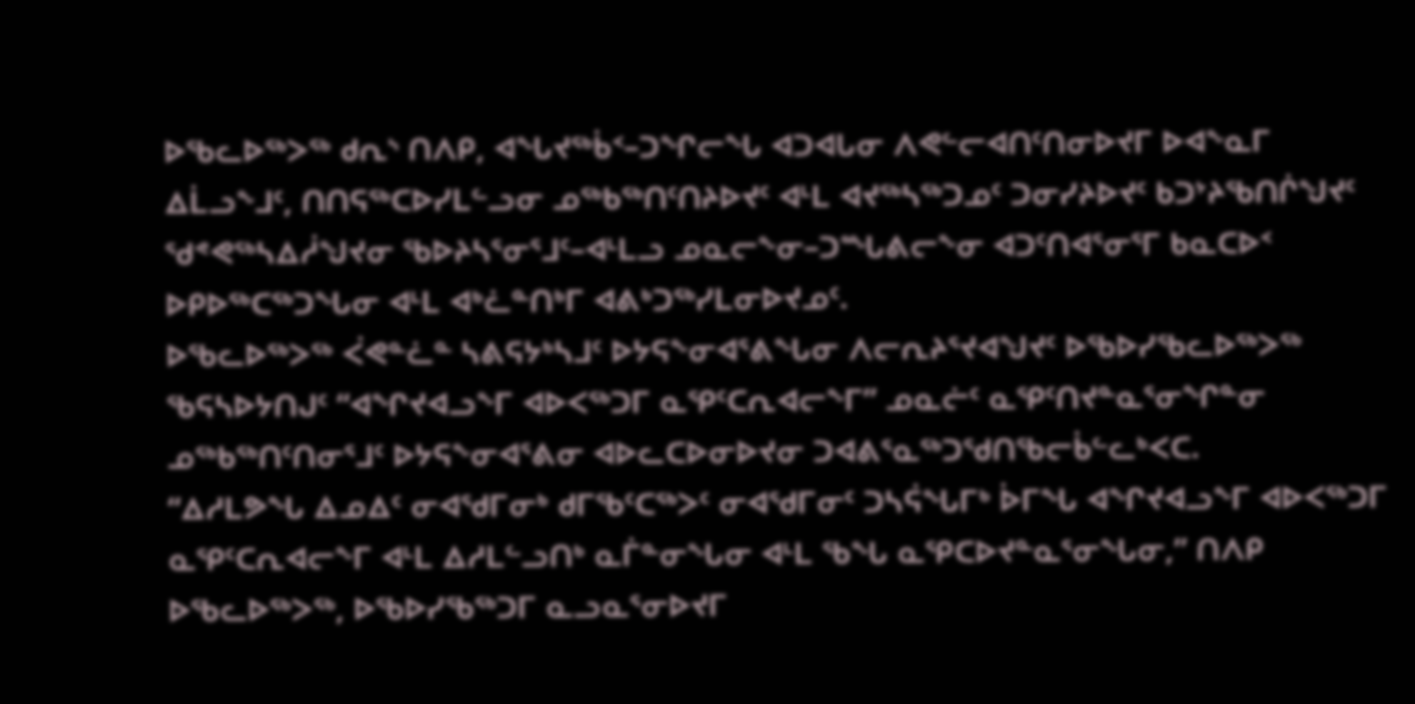ᐅᖃᓚᐅᖅᐳᖅ ᑯᕆᔅ ᑎᐱᑭ, ᐊᖓᔪᖅᑳᑉ–ᑐᖏᓕᖓ ᐊᑐᐊᒐᓂ ᐱᕙᓪᓕᐊᑎᑦᑎᓂᐅᔪᒥ ᐅᐊᖕᓇᒥ ᐃᒫᓗᖕᒧᑦ, ᑎᑎᕋᖅᑕᐅᓯᒪᓪᓗᓂ ᓄᖅᑲᖅᑎᑦᑎᔨᐅᔪᑦ ᐊᒻᒪ ᐊᔪᖅᓴᖅᑐᓄᑦ ᑐᓂᓯᔨᐅᔪᑦ ᑲᑐᔾᔨᖃᑎᒌᖑᔪᑦ ᖁᕝᕙᖅᓴᐃᓲᖑᔪᓂ ᖃᐅᔨᓴᕐᓂᕐᒧᑦ–ᐊᒻᒪᓗ ᓄᓇᓕᖕᓂ–ᑐᙵᕕᓕᖕᓂ ᐊᑐᑦᑎᐊᕐᓂᕐᒥ ᑲᓇᑕᐅᑉ ᐅᑭᐅᖅᑕᖅᑐᖓᓂ ᐊᒻᒪ ᐊᒃᓛᓐᑎᒃᒥ ᐊᕕᒃᑐᖅᓯᒪᓂᐅᔪᓄᑦ.
ᐅᖃᓚᐅᖅᐳᖅ ᐹᕙᓐᓛᓐ ᓴᕕᕋᔭᒃᓴᒧᑦ ᐅᔭᕋᖕᓂᐊᕐᕕᖓᓂ ᐱᓕᕆᔨᕐᔪᐊᖑᔪᑦ ᐅᖃᐅᓯᖃᓚᐅᖅᐳᖅ ᖃᕋᓴᐅᔭᑎᒍᑦ “ᐊᖏᔪᐊᓗᖕᒥ ᐊᐅᐸᖅᑐᒥ ᓇᕿᑦᑕᕆᐊᓕᖕᒥ” ᓄᓇᓖᑦ ᓇᕿᑦᑎᔪᓐᓇᕐᓂᖏᓐᓂ ᓄᖅᑲᖅᑎᑦᑎᓂᕐᒧᑦ ᐅᔭᕋᖕᓂᐊᕐᕕᓂ ᐊᐅᓚᑕᐅᓂᐅᔪᓂ ᑐᐊᕕᕐᓇᖅᑐᖁᑎᖃᓕᑳᓪᓚᒃᐸᑕ.
“ᐃᓱᒪᕗᖓ ᐃᓄᐃᑦ ᓂᐊᖁᒥᓂᒃ ᑯᒥᖃᑦᑕᖅᐳᑦ ᓂᐊᖁᒥᓂᑦ ᑐᓴᕌᖓᒥᒃ ᐆᒥᖓ ᐊᖏᔪᐊᓗᖕᒥ ᐊᐅᐸᖅᑐᒥ ᓇᕿᑦᑕᕆᐊᓕᖕᒥ ᐊᒻᒪ ᐃᓱᒪᓪᓗᑎᒃ ᓇᒦᓐᓂᖓᓂ ᐊᒻᒪ ᖃᖓ ᓇᕿᑕᐅᔪᓐᓇᕐᓂᖓᓂ,” ᑎᐱᑭ ᐅᖃᓚᐅᖅᐳᖅ, ᐅᖃᐅᓯᖃᖅᑐᒥ ᓇᓗᓇᕐᓂᐅᔪᒥ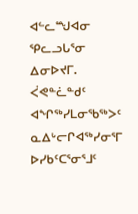ᐊᓪᓚᙳᐊᓂ ᕿᓚᓗᒐᕐᓂ ᐃᓂᐅᔪᒥ.
ᐹᕙᓐᓛᓐᑯᑦ ᐊᖏᖅᓯᒪᓂᖃᖅᐳᑦ ᓇᐃᒡᓕᒋᐊᖅᓯᓂᕐᒥ ᐅᓯᑲᑦᑕᕐᓂᕐᒧᑦ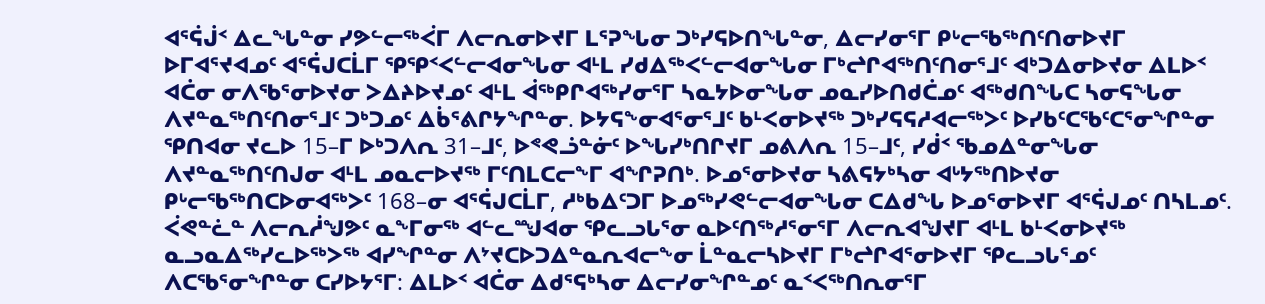ᐊᕐᕌᒎᑉ ᐃᓚᖓᓐᓂ ᓯᕗᓪᓕᖅᐹᒥ ᐱᓕᕆᓂᐅᔪᒥ ᒪᕐᕈᖓᓂ ᑐᒃᓯᕋᐅᑎᖓᓐᓂ, ᐃᓕᓯᓂᕐᒥ ᑭᒡᓕᖃᖅᑎᑦᑎᓂᐅᔪᒥ ᐅᒥᐊᕐᔪᐊᓄᑦ ᐊᕐᕌᒍᑕᒫᒥ ᕿᕿᑉᐸᓪᓕᐊᓂᖓᓂ ᐊᒻᒪ ᓯᑯᐃᖅᐸᓪᓕᐊᓂᖓᓂ ᒥᒃᖠᒋᐊᖅᑎᑦᑎᓂᕐᒧᑦ ᐊᒃᑐᐃᓂᐅᔪᓂ ᐃᒪᐅᑉ ᐊᑖᓂ ᓂᐱᖃᕐᓂᐅᔪᓂ ᐳᐃᔨᐅᔪᓄᑦ ᐊᒻᒪ ᐋᖅᑭᒋᐊᖅᓯᓂᕐᒥ ᓴᓇᔭᐅᓂᖓᓂ ᓄᓇᓯᐅᑎᑯᑖᓄᑦ ᐊᖅᑯᑎᖓᑕ ᓴᓂᕋᖓᓂ ᐱᔪᓐᓇᖅᑎᑦᑎᓂᕐᒧᑦ ᑐᒃᑐᓄᑦ ᐃᑳᕐᕕᒋᔭᖏᓐᓂ. ᐅᔭᕋᖕᓂᐊᕐᓂᕐᒧᑦ ᑲᒻᐸᓂᐅᔪᖅ ᑐᒃᓯᕋᕋᓱᐊᓕᖅᐳᑦ ᐅᓯᑲᑦᑕᖃᑦᑕᕐᓂᖏᓐᓂ ᕿᑎᐊᓂ ᔪᓚᐅ 15–ᒥ ᐅᒃᑐᐱᕆ 31–ᒧᑦ, ᐅᕝᕙᓘᓐᓃᑦ ᐅᖓᓯᒃᑎᒋᔪᒥ ᓄᕕᐱᕆ 15–ᒧᑦ, ᓯᑰᑉ ᖃᓄᐃᓐᓂᖓᓂ ᐱᔪᓐᓇᖅᑎᑦᑎᒍᓂ ᐊᒻᒪ ᓄᓇᓕᐅᔪᖅ ᒥᑦᑎᒪᑕᓕᖕᒥ ᐊᖏᕈᑎᒃ. ᐅᓄᕐᓂᐅᔪᓂ ᓴᕕᕋᔭᒃᓴᓂ ᐊᒡᔭᖅᑎᐅᔪᓂ ᑭᒡᓕᖃᖅᑎᑕᐅᓂᐊᖅᐳᑦ 168–ᓂ ᐊᕐᕌᒍᑕᒫᒥ, ᓱᒃᑲᐃᑦᑐᒥ ᐅᓄᖅᓯᕙᓪᓕᐊᓂᖓᓂ ᑕᐃᑯᖓ ᐅᓄᕐᓂᐅᔪᒥ ᐊᕐᕌᒍᓄᑦ ᑎᓴᒪᓄᑦ.
ᐹᕙᓐᓛᓐ ᐱᓕᕆᓲᖑᕗᑦ ᓇᖕᒥᓂᖅ ᐊᓪᓚᙳᐊᓂ ᕿᓚᓗᒐᕐᓂ ᓇᐅᑦᑎᖅᓱᕐᓂᕐᒥ ᐱᓕᕆᐊᖑᔪᒥ ᐊᒻᒪ ᑲᒻᐸᓂᐅᔪᖅ ᓇᓗᓇᐃᖅᓯᓚᐅᖅᐳᖅ ᐊᓯᖏᓐᓂ ᐱᔾᔪᑕᐅᑐᐃᓐᓇᕆᐊᓕᖕᓂ ᒫᓐᓇᓕᓴᐅᔪᒥ ᒥᒃᖠᒋᐊᕐᓂᐅᔪᒥ ᕿᓚᓗᒐᕐᓄᑦ ᐱᑕᖃᕐᓂᖏᓐᓂ ᑕᓯᐅᔭᕐᒥ: ᐃᒪᐅᑉ ᐊᑖᓂ ᐃᑯᕐᕋᒃᓴᓂ ᐃᓕᓯᓂᖏᓐᓄᑦ ᓇᑉᐸᖅᑎᕆᓂᕐᒥ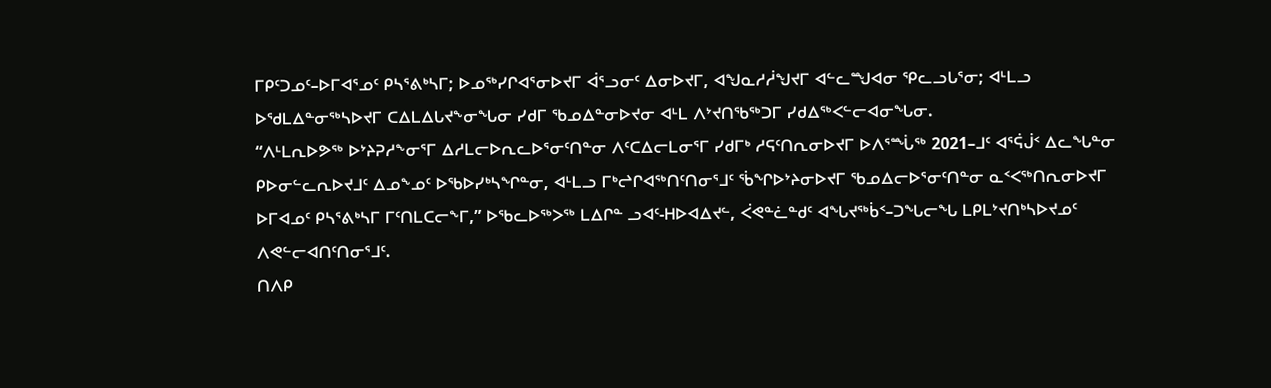ᒥᑭᑦᑐᓄᑦ–ᐅᒥᐊᕐᓄᑦ ᑭᓴᕐᕕᒃᓴᒥ; ᐅᓄᖅᓯᒋᐊᕐᓂᐅᔪᒥ ᐋᕐᓗᓂᑦ ᐃᓂᐅᔪᒥ, ᐊᖑᓇᓱᓲᖑᔪᒥ ᐊᓪᓚᙳᐊᓂ ᕿᓚᓗᒐᕐᓂ; ᐊᒻᒪᓗ ᐅᖁᒪᐃᓐᓂᖅᓴᐅᔪᒥ ᑕᐃᒪᐃᒐᔪᖕᓂᖓᓂ ᓯᑯᒥ ᖃᓄᐃᓐᓂᐅᔪᓂ ᐊᒻᒪ ᐱᔾᔪᑎᖃᖅᑐᒥ ᓯᑯᐃᖅᐸᓪᓕᐊᓂᖓᓂ.
“ᐱᒻᒪᕆᐅᕗᖅ ᐅᔾᔨᕈᓱᖕᓂᕐᒥ ᐃᓱᒪᓕᐅᕆᓚᐅᕐᓂᑦᑎᓐᓂ ᐱᑦᑕᐃᓕᒪᓂᕐᒥ ᓯᑯᒥᒃ ᓱᕋᑦᑎᕆᓂᐅᔪᒥ ᐅᐱᕐᙶᖅ 2021–ᒧᑦ ᐊᕐᕌᒎᑉ ᐃᓚᖓᓐᓂ ᑭᐅᓂᓪᓚᕆᐅᔪᒧᑦ ᐃᓄᖕᓄᑦ ᐅᖃᐅᓯᒃᓴᖏᓐᓂ, ᐊᒻᒪᓗ ᒥᒃᖠᒋᐊᖅᑎᑦᑎᓂᕐᒧᑦ ᖄᖏᐅᔾᔨᓂᐅᔪᒥ ᖃᓄᐃᓕᐅᕐᓂᑦᑎᓐᓂ ᓇᑉᐸᖅᑎᕆᓂᐅᔪᒥ ᐅᒥᐊᓄᑦ ᑭᓴᕐᕕᒃᓴᒥ ᒥᑦᑎᒪᑕᓕᖕᒥ,” ᐅᖃᓚᐅᖅᐳᖅ ᒪᐃᒋᓐ ᓗᐊᑦ-ᕼᐅᐊᐃᔪᓪ, ᐹᕙᓐᓛᓐᑯᑦ ᐊᖓᔪᖅᑳᑉ–ᑐᖓᓕᖓ ᒪᑭᒪᔾᔪᑎᒃᓴᐅᔪᓄᑦ ᐱᕙᓪᓕᐊᑎᑦᑎᓂᕐᒧᑦ.
ᑎᐱᑭ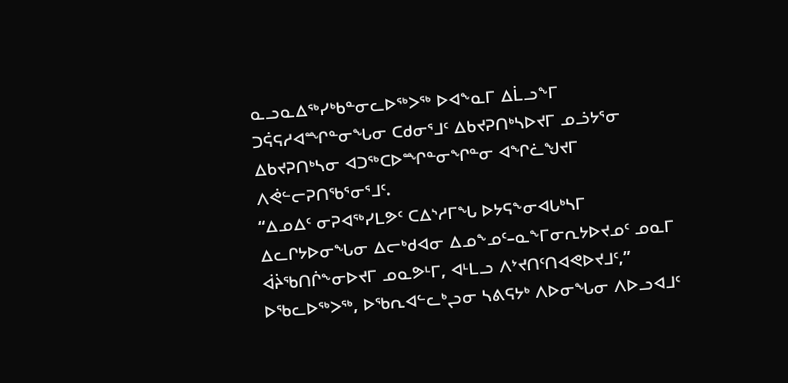ᓇᓗᓇᐃᖅᓯᒃᑲᓐᓂᓚᐅᖅᐳᖅ ᐅᐊᖕᓇᒥ ᐃᒫᓗᖕᒥ ᑐᕌᕋᓱᐊᙱᓐᓂᖓᓂ ᑕᑯᓂᕐᒧᑦ ᐃᑲᔪᕈᑎᒃᓴᐅᔪᒥ ᓄᓘᔭᕐᓂ ᐃᑲᔪᕈᑎᒃᓴᓂ ᐊᑐᖅᑕᐅᙱᓐᓂᖏᓐᓂ ᐊᖏᓛᖑᔪᒥ ᐱᕚᓪᓕᕈᑎᖃᕐᓂᕐᒧᑦ.
“ᐃᓄᐃᑦ ᓂᕈᐊᖅᓯᒪᕗᑦ ᑕᐃᔅᓱᒥᖓ ᐅᔭᕋᖕᓂᐊᒐᒃᓴᒥ ᐃᓚᒋᔭᐅᓂᖓᓂ ᐃᓕᒃᑯᐊᓂ ᐃᓄᖕᓄᑦ–ᓇᖕᒥᓂᕆᔭᐅᔪᓄᑦ ᓄᓇᒥ ᐋᔩᖃᑎᒌᖕᓂᐅᔪᒥ ᓄᓇᕗᒻᒥ, ᐊᒻᒪᓗ ᐱᔾᔪᑎᑦᑎᐊᕙᐅᔪᒧᑦ,” ᐅᖃᓚᐅᖅᐳᖅ, ᐅᖃᕆᐊᓪᓚᒃᖢᓂ ᓴᕕᕋᔭᒃ ᐱᐅᓂᖓᓂ ᐱᐅᓗᐊᒧᑦ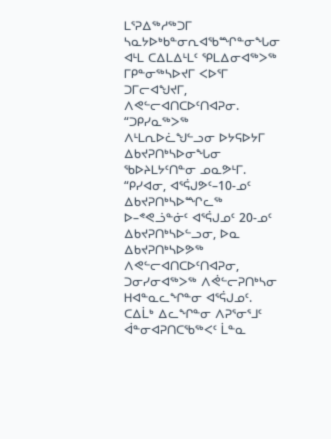ᒪᕐᕈᐃᖅᓱᖅᑐᒥ ᓴᓇᔭᐅᒃᑲᓐᓂᕆᐊᖃᙱᓐᓂᖓᓂ ᐊᒻᒪ ᑕᐃᒪᐃᒻᒪᑦ ᕿᒪᐃᓂᐊᖅᐳᖅ ᒥᑭᓐᓂᖅᓴᐅᔪᒥ ᐸᐅᕐᒥ ᑐᒥᓕᐊᖑᔪᒥ, ᐱᕙᓪᓕᐊᑎᑕᐅᑦᑎᐊᕈᓂ. “ᑐᑭᓯᓇᖅᐳᖅ ᐱᒻᒪᕆᐅᓛᖑᓪᓗᓂ ᐅᔭᕋᐅᔭᒥ ᐃᑲᔪᕈᑎᒃᓴᐅᓂᖓᓂ ᖃᐅᔨᒪᔭᑦᑎᓐᓂ ᓄᓇᕗᒻᒥ.
“ᑭᓯᐊᓂ, ᐊᕐᕌᒍᕗᑦ–10-ᓄᑦ ᐃᑲᔪᕈᑎᒃᓴᐅᙱᓚᖅ ᐅ–ᕝᕙᓘᓐᓃᑦ ᐊᕐᕌᒍᓄᑦ 20-ᓄᑦ ᐃᑲᔪᕈᑎᒃᓴᐅᓪᓗᓂ, ᐅᓇ ᐃᑲᔪᕈᑎᒃᓴᐅᕗᖅ ᐱᕙᓪᓕᐊᑎᑕᐅᑦᑎᐊᕈᓂ, ᑐᓂᓯᓂᐊᖅᐳᖅ ᐱᕚᓪᓕᕈᑎᒃᓴᓂ ᕼᐊᓐᓇᓚᖏᓐᓂ ᐊᕐᕌᒍᓄᑦ. ᑕᐃᒫᒃ ᐃᓚᖏᓐᓂ ᐱᕈᕐᓂᕐᒧᑦ ᐋᓐᓂᐊᕈᑎᑕᖃᖅᐸᑦ ᒫᓐᓇ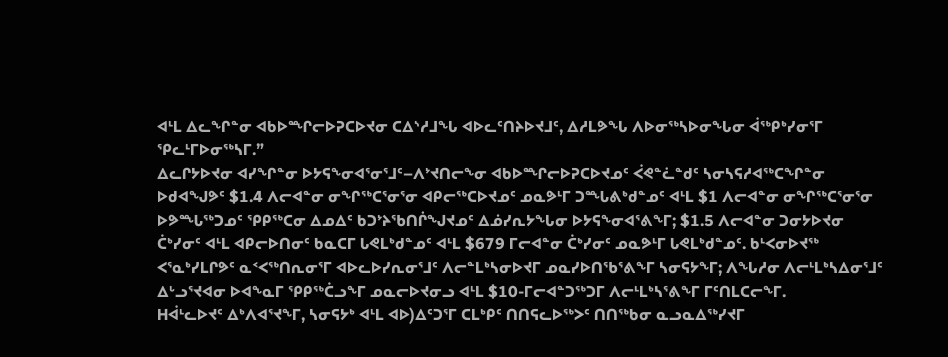ᐊᒻᒪ ᐃᓚᖏᓐᓂ ᐊᑲᐅᙱᓕᐅᕈᑕᐅᔪᓂ ᑕᐃᔅᓱᒧᖓ ᐊᐅᓚᑦᑎᔨᐅᔪᒧᑦ, ᐃᓱᒪᕗᖓ ᐱᐅᓂᖅᓴᐅᓂᖓᓂ ᐋᖅᑭᒃᓯᓂᕐᒥ ᕿᓚᒻᒥᐅᓂᖅᓴᒥ.”
ᐃᓚᒋᔭᐅᔪᓂ ᐊᓯᖏᓐᓂ ᐅᔭᕋᖕᓂᐊᕐᓂᕐᒧᑦ–ᐱᔾᔪᑎᓕᖕᓂ ᐊᑲᐅᙱᓕᐅᕈᑕᐅᔪᓄᑦ ᐹᕙᓐᓛᓐᑯᑦ ᓴᓂᓴᕋᓱᐊᖅᑕᖏᓐᓂ ᐅᑯᐊᖑᕗᑦ $1.4 ᐱᓕᐊᓐᓂ ᓂᖏᖅᑕᕐᓂᕐᓂ ᐊᑭᓕᖅᑕᐅᔪᓄᑦ ᓄᓇᕗᒻᒥ ᑐᙵᕕᒃᑯᓐᓄᑦ ᐊᒻᒪ $1 ᐱᓕᐊᓐᓂ ᓂᖏᖅᑕᕐᓂᕐᓂ ᐅᕗᙵᖅᑐᓄᑦ ᕿᑭᖅᑕᓂ ᐃᓄᐃᑦ ᑲᑐᔾᔨᖃᑎᒌᖑᔪᓄᑦ ᐃᓅᓯᕆᔭᖓᓂ ᐅᔭᕋᖕᓂᐊᕐᕕᖕᒥ; $1.5 ᐱᓕᐊᓐᓂ ᑐᓂᔭᐅᔪᓂ ᑖᒃᓯᓂᑦ ᐊᒻᒪ ᐊᑭᓕᐅᑎᓂᑦ ᑲᓇᑕᒥ ᒐᕙᒪᒃᑯᓐᓄᑦ ᐊᒻᒪ $679 ᒥᓕᐊᓐᓂ ᑖᒃᓯᓂᑦ ᓄᓇᕗᒻᒥ ᒐᕙᒪᒃᑯᓐᓄᑦ. ᑲᒻᐸᓂᐅᔪᖅ ᐸᕐᓇᒃᓯᒪᒋᕗᑦ ᓇᑉᐸᖅᑎᕆᓂᕐᒥ ᐊᐅᓚᐅᓯᕆᓂᕐᒧᑦ ᐱᓕᓐᒪᒃᓴᓂᐅᔪᒥ ᓄᓇᓯᐅᑎᖃᕐᕕᖕᒥ ᓴᓂᕋᔭᖕᒥ; ᐱᖓᓱᓂ ᐱᓕᒻᒪᒃᓴᐃᓂᕐᒧᑦ ᐃᒡᓗᕐᔪᐊᓂ ᐅᐊᖕᓇᒥ ᕿᑭᖅᑖᓗᖕᒥ ᓄᓇᓕᐅᔪᓂᓗ ᐊᒻᒪ $10-ᒥᓕᐊᓐᑐᖅᑐᒥ ᐱᓕᒻᒪᒃᓴᕐᕕᖕᒥ ᒥᑦᑎᒪᑕᓕᖕᒥ.
ᕼᐋᒻᓚᐅᔪᑦ ᐃᒃᐱᐊᕐᔪᖕᒥ, ᓴᓂᕋᔭᒃ ᐊᒻᒪ ᐊᐅ)ᐃᑦᑐᕐᒥ ᑕᒪᒃᑭᑦ ᑎᑎᕋᓚᐅᖅᐳᑦ ᑎᑎᖅᑲᓂ ᓇᓗᓇᐃᖅᓯᔪᒥ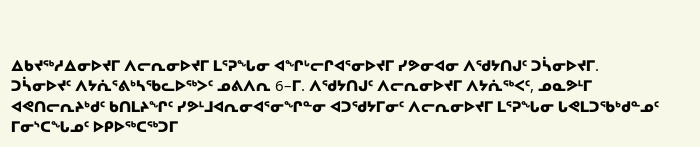ᐃᑲᔪᖅᓱᐃᓂᐅᔪᒥ ᐱᓕᕆᓂᐅᔪᒥ ᒪᕐᕈᖓᓂ ᐊᖏᒡᓕᒋᐊᕐᓂᐅᔪᒥ ᓯᕗᓂᐊᓂ ᐱᖁᔭᑎᒍᑦ ᑐᓵᓂᐅᔪᒥ.
ᑐᓵᓂᐅᔪᑦ ᐱᔭᕇᕐᕕᒃᓴᖃᓚᐅᖅᐳᑦ ᓄᕕᐱᕆ 6–ᒥ. ᐱᖁᔭᑎᒍᑦ ᐱᓕᕆᓂᐅᔪᒥ ᐱᔭᕇᖅᐸᑦ, ᓄᓇᕗᒻᒥ ᐊᕙᑎᓕᕆᔨᒃᑯᑦ ᑲᑎᒪᔨᖏᑦ ᓯᕗᒻᒧᐊᕆᓂᐊᕐᓂᖏᓐᓂ ᐊᑐᖁᔭᒥᓂᑦ ᐱᓕᕆᓂᐅᔪᒥ ᒪᕐᕈᖓᓂ ᒐᕙᒪᑐᖃᒃᑯᓐᓄᑦ ᒥᓂᔅᑕᖓᓄᑦ ᐅᑭᐅᖅᑕᖅᑐᒥ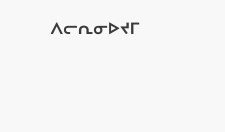ᐱᓕᕆᓂᐅᔪᒥ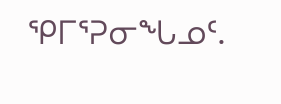ᕿᒥᕐᕈᓂᖓᓄᑦ.